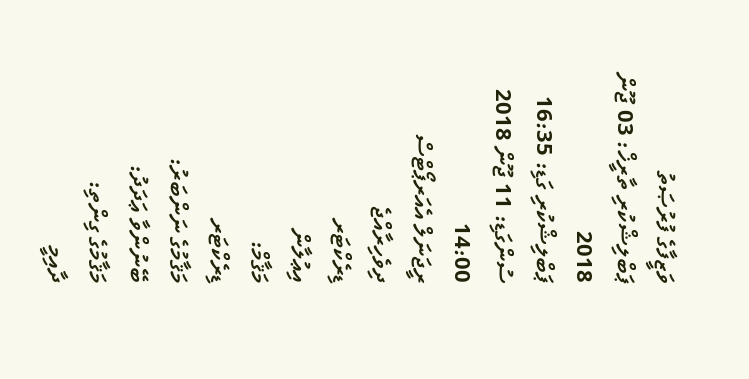ވަޒީފާގެ ފުރުޞަތު
ޕަބްލިޝްކުރި ތާރީޚް: 03 ޖޫން 2018
ޕަބްލިޝްކުރި ގަޑި: 16:35
ސުންގަޑި: 11 ޖޫން 2018 14:00
ރީޖަނަލް އެއަރޕޯޓްސް
ދިވެހިރާއްޖެ
ޑިރެކްޓަރ
އިޢުލާން
މަޤާމް:
ޑިރެކްޓަރ
މަޤާމުގެ ނަންބަރު:
ބޭނުންވާ ޢަދަދު:
މަޤާމުގެ ގިންތި:
ދާއިމީ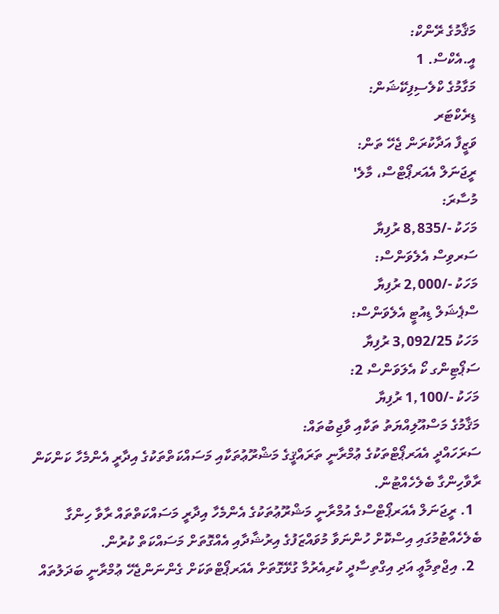މަޤާމުގެ ރޭންކް:
އީ.އެކްސް. 1
މަގާމުގެ ކްލެސިފިކޭޝަން:
ޑިރެކްޓަރ
ވަޒީފާ އަދާކުރަން ޖެހޭ ތަން:
ރީޖަނަލް އެއަރޕޯޓްސް، މާލެ'
މުސާރަ:
މަހަކު -/8,835 ރުފިޔާ
ސަރވިސް އެލެވަންސް:
މަހަކު -/2,000 ރުފިޔާ
ސްޕެޝަލް ޑިއުޓީ އެލެވަންސް:
މަހަކު 3,092/25 ރުފިޔާ
ސަޕޯޓިންގ ކޯ އެލަވަންސް 2:
މަހަކު -/1,100 ރުފިޔާ
މަޤާމުގެ މަސްއޫލިއްޔަތު ތަކާއި ވާޖިބުތައް:
ސަރަހައްދީ އެއަރޕޯޓްތަކުގެ ޢުމްރާނީ ތަރައްޤީގެ މަޝްރޫޢުތަކާއި މަސައްކަތްތަކުގެ އިދާރީ އެންމެހާ ކަންކަން ރާވާހިންގާ ބެލެހެއްޓުން.
  1. ރީޖަނަލް އެއަރޕޯޓްސްގެ އުމްރާނީ މަޝްރޫޢުތަކުގެ އެންމެހާ އިދާރީ މަސައްކަތްތައް ރާވާ ހިންގާ ބެލެހެއްޓުމުގައި އިސްކޮށް ހުންނަވާ މުވައްޒަފުގެ އިރުޝާދާއި އެއްގޮތަށް މަސައްކަތް ކުރުން.
  2. އިޖްތިމާޢީ އަދި އިގްތިސާދީ ކުރިއެރުމާ ގުޅޭގޮތަށް އެއަރޕޯޓްތަކަށް ގެންނަންޖެހޭ ޢުމްރާނީ ބަދަލުތައް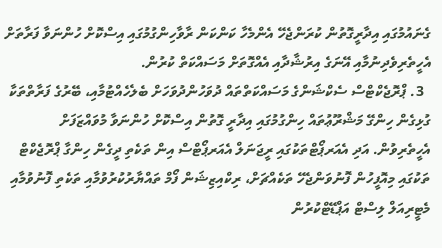ގެނައުމުގައި އިދާރީގޮތުން ކުރަންޖެހޭ އެންމެހާ ކަންކަން ރާވާހިންގުމުގައި އިސްކޮށް ހުންނަވާ ފަރާތަށް އެހީތެރިވެދިނުމާއި އޭނަގެ އިރުޝާދާއި އެއްގޮތަށް މަސައްކަތް ކުރުން.
  3. ޕްރޮޖެކްޓްސް ސެކްޝަންގެ މަސައްކަތްތައް ދުވަހުންދުވަހަށް ބެލެހެއްޓުމާއި، ބޭރުގެ ފަރާތްތަކާ ގުޅިގެން ހިންގޭ މަޝްރޫޢުތައް ހިންގުމުގައި އިދާރީ ގޮތުން އިސްކޮށް ހުންނަވާ މުވައްޒަފަށް އެހީތެރިވުން. އަދި އެއަރޕޯޓްތަކުގައި ރީޖަނަލް އެއަރޕޯޓްސް އިން ތަކެތި ދީގެން ހިންގާ ޕްރޮޖެކްޓް ތަކުގައި މިއޮފީހުން ފޮނުވަންޖެހޭ ތަކެއްޗަށް، ރިކްއިޒިޝަން ފޯމް ތައްޔާރުކުރުވުމާއި ތަކެތި ފޮނުވުމާއި މެޓީރިއަލް ލިސްޓް އަޕްޑޭޓްކުރުން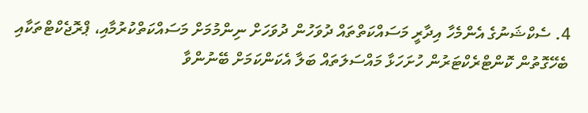4. ސެކްޝަނުގެ އެންމެހާ އިދާރީ މަސައްކަތްތައް ދުވަހުން ދުވަހަށް ނިންމުމަށް މަސައްކަތްކުރުމާއި، ޕްރޮޖެކްޓްތަކާއި ބެހޭގޮތުން ކޮންޓްރެކްޓަރުން ހުށަހަޅާ މައްސަލަތައް ބަލާ އެކަންކަމަށް ބޭނުންވާ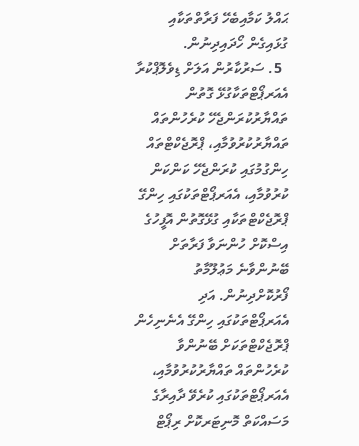ޙައްލު ކަމާއިބެހޭ ފަރާތްތަކާއި ގުޅައިގެން ހޯދައިދިނުން.
  5. ސަރުކާރުން އަލަށް ޑިވެލޮޕްކުރާ އެއަރޕޯޓްތަކާގުޅޭ ގޮތުން ތައްޔާރުކުރަންޖެހޭ ކުރެހުންތައް ތައްޔާރުކުރުވުމާއި، ޕްރޮޖެކްޓްތައް ހިންގުމުގައި ކުރަންޖެހޭ ކަންކަން ކުރުވުމާއި، އެއަރޕޯޓްތަކުގައި ހިންގޭ ޕްރޮޖެކްޓްތަކާއި ގުޅޭގޮތުން އޮފީހުގެ އިސްކޮށް ހުންނަވާ ފަރާތަށް ބޭނުންވާނެ މަޢުލޫމާތު ފޯރުކޮށްދިނުން. އަދި އެއަރޕޯޓްތަކުގައި ހިންގޭ އެނެނިހެން ޕްރޮޖެކްޓްތަކަށް ބޭނުންވާ ކުރެހުންތައް ތައްޔާރުކުރުވުމާއި، އެއަރޕޯޓްތަކުގައި ކުރެވޭ ދާއިރާގެ މަސައްކަތް މޮނިޓަރކޮށް ރިޕޯޓް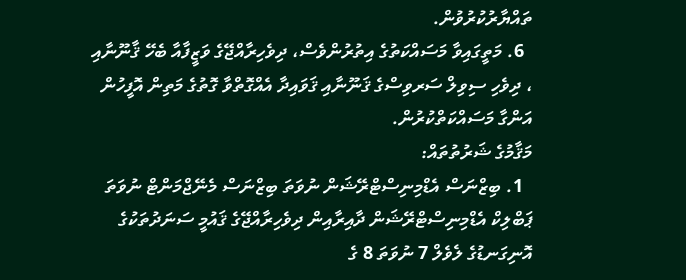ތައްޔާރުކުރުވުން.
  6. މަތީގައިވާ މަސައްކަތުގެ އިތުރުންވެސް، ދިވެހިރާއްޖޭގެ ވަޒީފާއާ ބެހޭ ޤާނޫނާއި ، ދިވެހި ސިވިލް ސަރވިސްގެ ޤަނޫނާއި ޤަވައިދާ އެއްގޮތްވާ ގޮތުގެ މަތިން އޮފީހުން އަންގާ މަސައްކަތްކުރުން.
މަޤާމުގެ ޝަރުތުތައް:
  1. ބިޒްނަސް އެޑްމިނިސްޓްރޭޝަން ނުވަތަ ބިޒްނަސް މެނޭޖްމަންޓް ނުވަތަ ޕަބްލިކް އެޑްމިނިސްޓްރޭޝަން ދާއިރާއިން ދިވެހިރާއްޖޭގެ ޤައުމީ ސަނަދުތަކުގެ އޮނިގަނޑުގެ ލެވެލް 7 ނުވަތަ 8 ގެ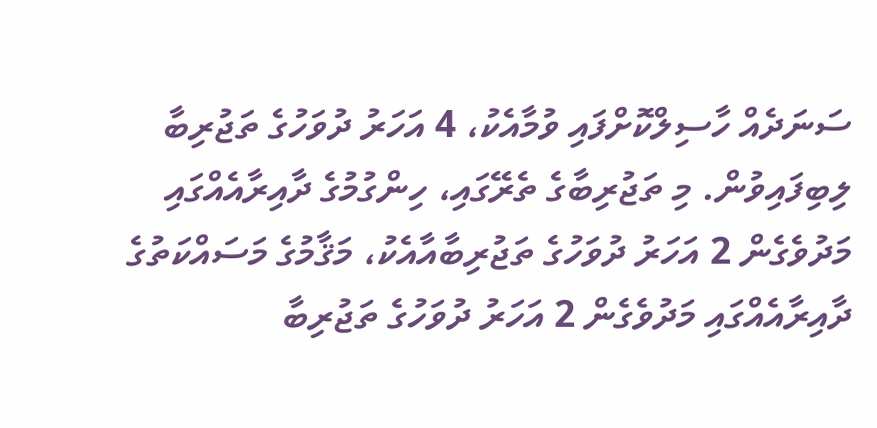ސަނަދެއް ހާސިލްކޮށްފައި ވުމާއެކު، 4 އަހަރު ދުވަހުގެ ތަޖުރިބާ ލިބިފައިވުން. މި ތަޖުރިބާގެ ތެރޭގައި، ހިންގުމުގެ ދާއިރާއެއްގައި މަދުވެގެން 2 އަހަރު ދުވަހުގެ ތަޖުރިބާއާއެކު، މަޤާމުގެ މަސައްކަތުގެ ދާއިރާއެއްގައި މަދުވެގެން 2 އަހަރު ދުވަހުގެ ތަޖުރިބާ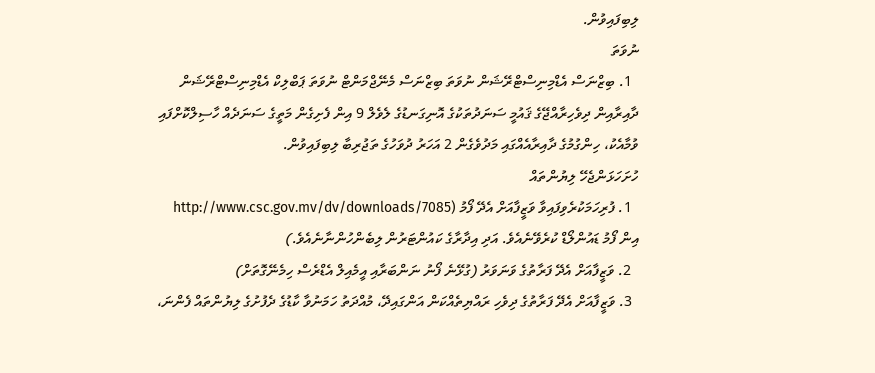ލިބިފައިވުން.
ނުވަތަ
  1. ބިޒްނަސް އެޑްމިނިސްޓްރޭޝަން ނުވަތަ ބިޒްނަސް މެނޭޖްމަންޓް ނުވަތަ ޕަބްލިކް އެޑްމިނިސްޓްރޭޝަން ދާއިރާއިން ދިވެހިރާއްޖޭގެ ޤައުމީ ސަނަދުތަކުގެ އޮނިގަނޑުގެ ލެވެލް 9 އިން ފެށިގެން މަތީގެ ސަނަދެއް ހާސިލްކޮށްފައި ވުމާއެކު، ހިންގުމުގެ ދާއިރާއެއްގައި މަދުވެގެން 2 އަހަރު ދުވަހުގެ ތަޖުރިބާ ލިބިފައިވުން.
ހުށަހަޅަންޖެހޭ ލިޔުންތައް
  1. ފުރިހަމަކުރެވިފައިވާ ވަޒީފާއަށް އެދޭ ފޯމު (http://www.csc.gov.mv/dv/downloads/7085 އިން ފޯމު ޑައުންލޯޑް ކުރެވޭނެއެވެ. އަދި އިދާރާގެ ކައުންޓަރުން ލިބެންހުންނާނެއެވެ.)
  2. ވަޒީފާއަށް އެދޭ ފަރާތުގެ ވަނަވަރު (ގުޅޭނެ ފޯނު ނަންބަރާއި އީމެއިލް އެޑްރެސް ހިމެނޭގޮތަށް)
  3. ވަޒީފާއަށް އެދޭ ފަރާތުގެ ދިވެހި ރައްޔިތެއްކަން އަންގައިދޭ، މުއްދަތު ހަމަނުވާ ކާޑުގެ ދެފުށުގެ ލިޔުންތައް ފެންނަ،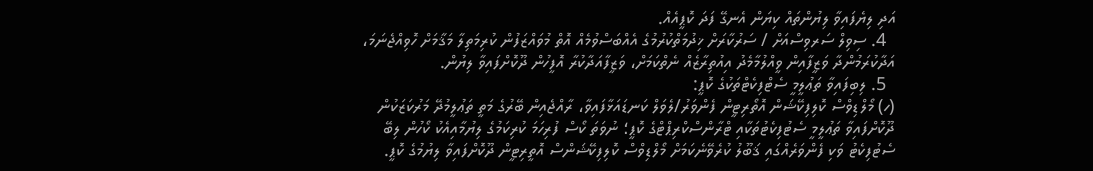އަދި ލިޔެފައިވާ ލިޔުންތައް ކިޔަން އެނގޭ ފަދަ ކޮޕީއެއް.
  4. ސިވިލް ސަރވިސްއަށް / ސަރުކާރަށް ޚިދުމަތްކުރުމުގެ އެއްބަސްވުމެއް އޮތް މުވައްޒަފުން ކުރިމަތިލާ މަޤާމަށް ހޮވިއްޖެނަމަ، އަދާކުރަމުންދާ ވަޒީފާއިން ވީއްލުމާމެދު އިއުތިރާޒެއް ނެތްކަމަށް، ވަޒީފާއަދާކުރާ އޮފީހުން ދޫކޮށްފައިވާ ލިޔުން.
  5. ލިބިފައިވާ ތަޢުލީމީ ސެޓްފިކެޓްތަކުގެ ކޮޕީ:
(ހ) މޯލްޑިވްސް ކޮލިފިކޭޝަން އޮތޯރިޓީން ފެންވަރު/ލެވަލް ކަނޑައަޅާފައިވާ، ރާއްޖެއިން ބޭރުގެ މަތީ ތަޢުލީމުދޭ މަރުކަޒަކުން ދޫކޮށްފައިވާ ތަޢުލީމީ ސެޓުފިކެޓުތަކާއި ޓްރާންސްކްރިޕްޓްގެ ކޮޕީ؛ ނުވަތަ ކޯސް ފުރިހަމަ ކުރިކަމުގެ ލިޔުމާއިއެކު ކޯހުން ލިބޭ ސެޓުފިކެޓު ވަކި ފެންވަރެއްގައި ޤަބޫލު ކުރެވޭނެކަމަށް މޯލްޑިވްސް ކޮލިފިކޭޝަންސް އޮތީރިޓީން ދޫކޮށްފައިވާ ލިޔުމުގެ ކޮޕީ.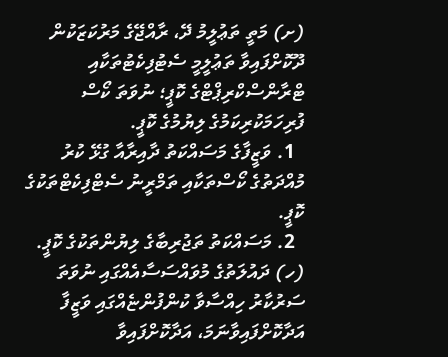(ށ) މަތީ ތަޢުލީމު ދޭ، ރާއްޖޭގެ މަރުކަޒަކުން ދޫކޮށްފައިވާ ތަޢުލީމީ ސެޓުފިކެޓުތަކާއި ޓްރާންސްކްރިޕްޓްގެ ކޮޕީ؛ ނުވަތަ ކޯސް ފުރިހަމަކުރިކަމުގެ ލިޔުމުގެ ކޮޕީ.
  1. ވަޒީފާގެ މަސައްކަތު ދާއިރާއާ ގުޅޭ ކުރު މުއްދަތުގެ ކޯސްތަކާއި ތަމްރީނު ސެޓްފިކެޓްތަކުގެ ކޮޕީ.
  2. މަސައްކަތު ތަޖުރިބާގެ ލިޔުންތަކުގެ ކޮޕީ.
(ހ) ދައުލަތުގެ މުވައްސަސާއެއްގައި ނުވަތަ ސަރުކާރު ހިއްސާވާ ކުންފުންޏެއްގައި ވަޒީފާ އަދާކޮށްފައިވާނަމަ، އަދާކޮށްފައިވާ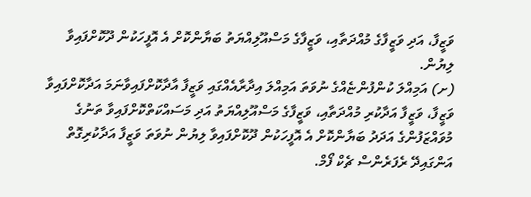ވަޒީފާ، އަދި ވަޒީފާގެ މުއްދަތާއި، ވަޒީފާގެ މަސްއޫލިއްޔަތު ބަޔާންކޮށް އެ އޮފީހަކުން ދޫކޮށްފައިވާ ލިޔުން.
(ށ) އަމިއްލަ ކުންފުންޏެއްގެ ނުވަތަ އަމިއްލަ އިދާރާއެއްގައި ވަޒީފާ އާދާކޮށްފައިވާނަމަ އަދާކޮށްފައިވާ ވަޒީފާ، ވަޒީފާ އަދާކުރި މުއްދަތާއި، ވަޒީފާގެ މަސްއޫލިއްޔަތު އަދި މަސައްކަތްކޮށްފައިވާ ތަނުގެ މުވައްޒަފުންގެ އަދަދު ބަޔާންކޮށް އެ އޮފީހަކުން ދޫކޮށްފައިވާ ލިޔުން ނުވަތަ ވަޒީފާ އަދާކުރިގޮތް އަންގައިދޭ ރެފަރެންސް ޗެކް ފޯމް.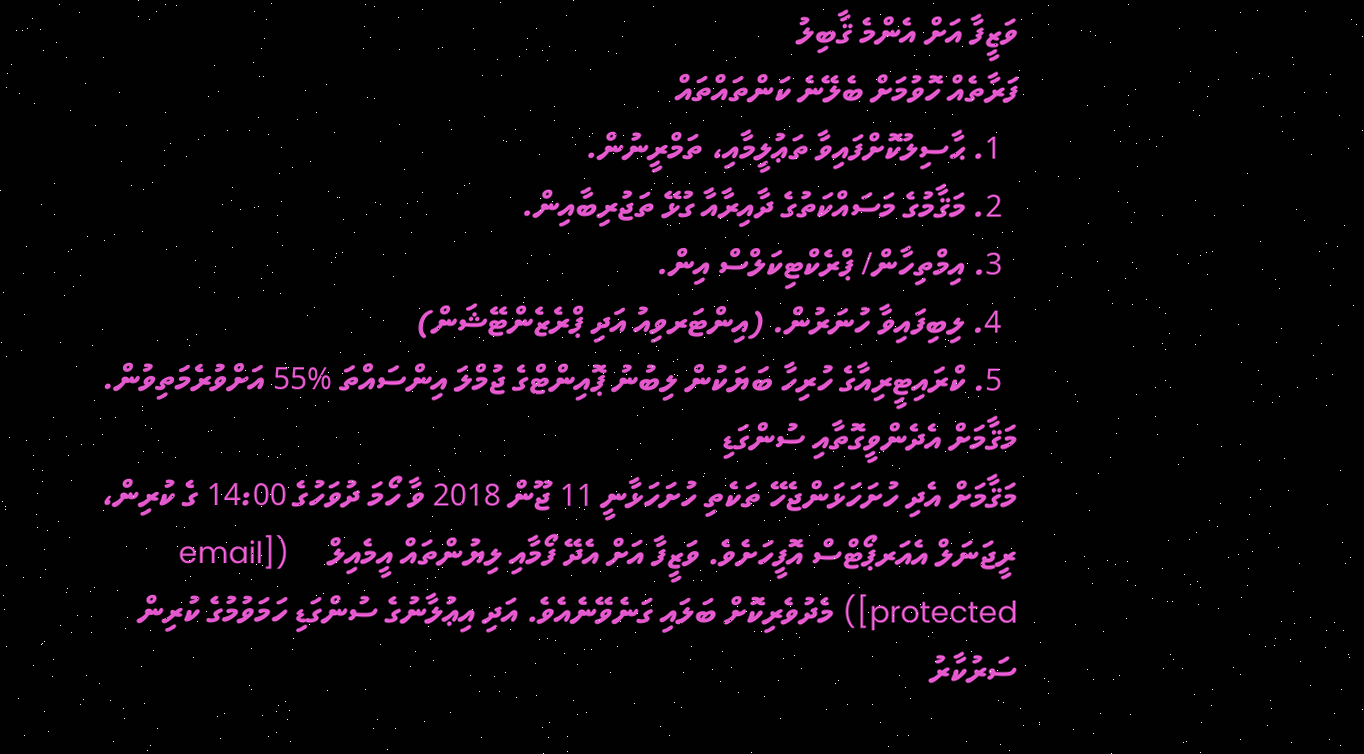ވަޒީފާ އަށް އެންމެ ޤާބިލު
ފަރާތެއް ހޮވުމަށް ބެލޭނެ ކަންތައްތައް
  1. ޙާސިލުކޮށްފައިވާ ތަޢުލީމާއި، ތަމްރީނުން.
  2. މަޤާމުގެ މަސައްކަތުގެ ދާއިރާއާ ގުޅޭ ތަޖުރިބާއިން.
  3. އިމްތިހާން/ ޕްރެކްޓިކަލްސް އިން.
  4. ލިބިފައިވާ ހުނަރުން. (އިންޓަރވިއު އަދި ޕްރެޒެންޓޭޝަން)
  5. ކްރައިޓީރިއާގެ ހުރިހާ ބަޔަކުން ލިބުނު ޕޮއިންޓްގެ ޖުމްލަ އިންސައްތަ %55 އަށްވުރެމަތިވުން.
މަޤާމަށް އެދެންވީގޮތާއި ސުންގަޑި
މަޤާމަށް އެދި ހުށަހަޅަންޖެހޭ ތަކެތި ހުށަހަޅާނީ 11 ޖޫން 2018 ވާ ހޯމަ ދުވަހުގެ 14:00 ގެ ކުރިން، ރީޖަނަލް އެއަރޕޯޓްސް އޮފީހަށެވެ. ވަޒީފާ އަށް އެދޭ ފޯމާއި ލިޔުންތައް އީމެއިލް     ([email protected]) މެދުވެރިކޮށް ބަލައި ގަނެވޭނެއެވެ. އަދި އިޢުލާނުގެ ސުންގަޑި ހަމަވުމުގެ ކުރިން ސަރުކާރު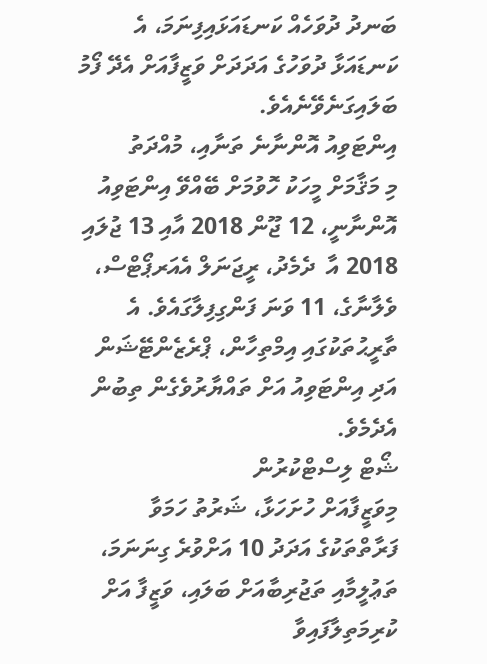ބަނދު ދުވަހެއް ކަނޑައަޅައިފިނަމަ، އެ ކަނޑައަޅާ ދުވަހުގެ އަދަދަށް ވަޒީފާއަށް އެދޭ ފޯމު ބަލައިގަނެވޭނެއެވެ.
އިންޓަވިއު އޮންނާނެ ތަނާއި، މުއްދަތު
މި މަޤާމަށް މީހަކު ހޮވުމަށް ބޭއްވޭ އިންޓަވިއު އޮންނާނީ، 12 ޖޫން 2018 އާއި 13 ޖުލައި 2018 އާ  ދެމެދު، ރީޖަނަލް އެއަރޕޯޓްސް، ވެލާނާގެ، 11 ވަނަ ފަންގިފިލާގައެވެ. އެ ތާރީޙުތަކުގައި އިމްތިހާން، ޕްރެޒެންޓޭޝަން އަދި އިންޓަވިއު އަށް ތައްޔާރުވެގެން ތިބުން އެދެމެވެ.
ޝޯޓް ލިސްޓްކުރުން
މިވަޒީފާއަށް ހުށަހަޅާ، ޝަރުތު ހަމަވާ ފަރާތްތަކުގެ އަދަދު 10 އަށްވުރެ ގިނަނަމަ، ތަޢުލީމާއި ތަޖުރިބާއަށް ބަލައި، ވަޒީފާ އަށް ކުރިމަތިލާފައިވާ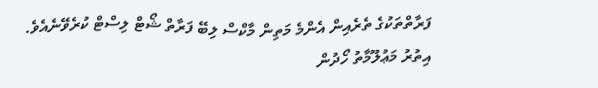ފަރާތްތަކުގެ ތެރެއިން އެންމެ މަތިން މާކްސް ލިބޭ ފަރާތް ޝޯޓް ލިސްޓް ކުރެވޭނެއެވެ.
އިތުރު މަޢުލޫމާތު ހޯދުން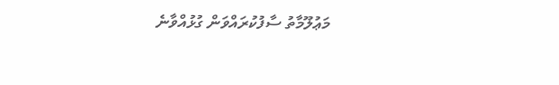މަޢުލޫމާތު ސާފުކުރައްވަން ގުޅުއްވާނެ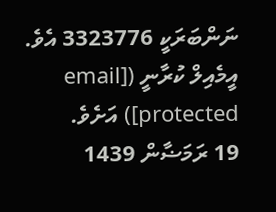ނަންބަރަކީ 3323776 އެވެ. އީމެއިލް ކުރާނީ ([email protected]) އަށެވެ.
19 ރަމަޟާން 1439